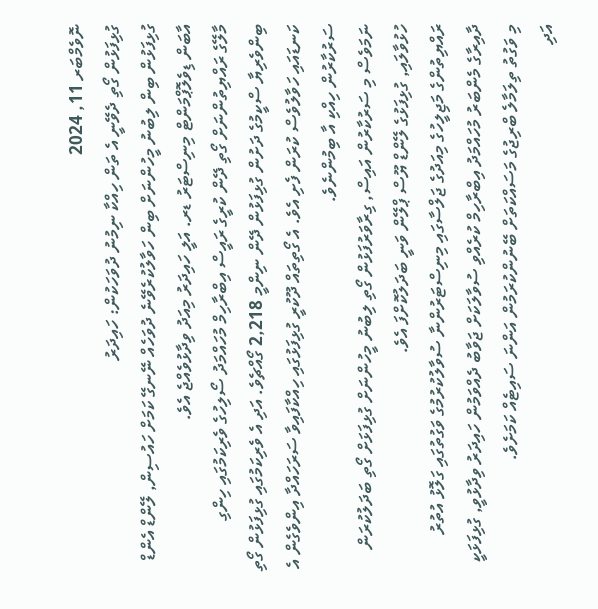ނޮވެމްބަރ 11, 2024
ގުޅިފަޅުން ގޯތި ދެވޭނީ އެ ތަން ހިއްކާ ނިމުނު ދުވަހަކުން: ހައިދަރު
ގުޅިފަޅުން ބިން ލިބުނު މީހުންނަށް ބިން ހަވާލުކުރެވޭނެ ދުވަހެއް ނޭނގޭ ކަމަށް ހައުސިން, ލޭންޑް އެންޑް އާބަން ޑިވެލޮޕްމަންޓް މިނިސްޓަރު ޑރ. އަލީ ހައިދަރު މިއަދު ވިދާޅުވެއްޖެ އެވެ.
މާލޭގެ ރައްޔިތުންނަށް ގޯތި ދޭން ކުރީގެ ރައީސް އިބްރާހިމް މުހައްމަދު ސޯލިހުގެ ވެރިކަމުގައި ހިންގި ބިންވެރިޔާ ސްކީމުގެ ދަށުން ގުޅިފަޅުން ދޭން ނިންމީ 2,218 ގޯއްޗެވެ. އަދި އެ ވެރިކަމުގައި ގުޅިފަޅުން ގޯތި ކަނޑައައި ހަވާލުވެސް ކުރަން ފެށި އެވެ. އެ ގޯތިތައް ދޫކުރީ ގުޅިފަޅުގައި ހިއްކާފައިވާ ސަރަހައްދާ އިންވެގެން އެ ސަރުކާރުން ހިއްކި އާ ބިމުންނެވެ.
ނަމަވެސް މި ސަރުކާރުން އައިސް, ގިރާވަރުފަޅުން ގޯތި ލިބުނު މީހުންނަށް ގުޅިފަޅަށް ގޯތި ބަދަލުކުރަން ހުޅުވާލައި, ގުޅިފަޅުގެ ލޭންޑް ޔޫސް ޕްލޭން ވަނީ ބަދަލުކޮށްފަ އެވެ.
ރައްޔިތުންގެ މަޖިލީހުގެ މިއަދުގެ ޖަލްސާގައި މިނިސްޓަރުންނާ ސުވާލުކުރުމުގެ ވަގުތުގައި ގަލޮޅު އުތުރު ދާއިރާގެ މެންބަރު މުހައްމަދު އިބްރާހިމް ކުރެއްވި ސުވާލަކަށް ޖަވާބު ދެއްވަމުން ހައިދަރު ވިދާޅުވީ, ގުޅިފަޅަކީ މި ވަގުތު ތިލަމާލެ ބްރިޖުގެ މަސައްކަތަށް ބޭނުންކުރަމުން އަންނަ ސައިޓެއް ކަމަށެވެ.
އަދި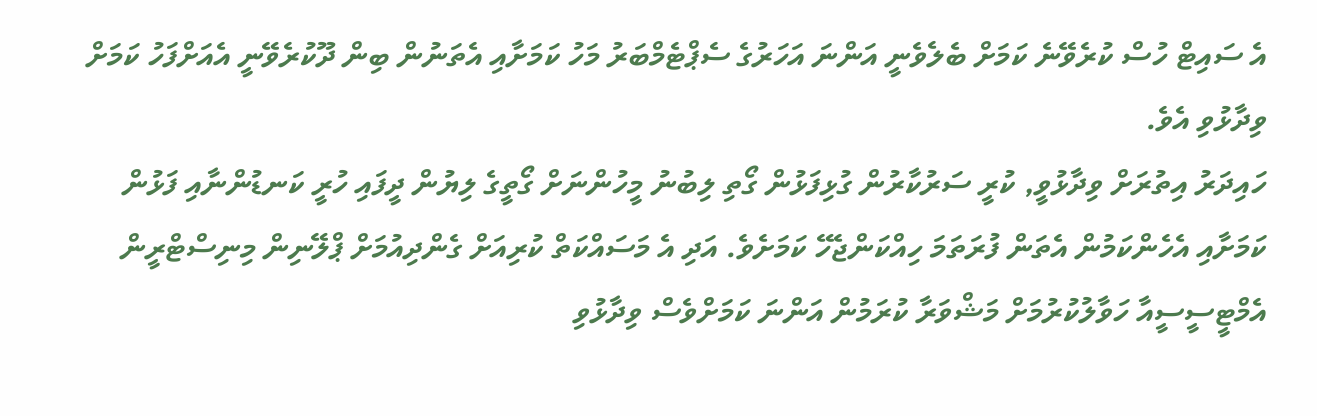އެ ސައިޓް ހުސް ކުރެވޭނެ ކަމަށް ބެލެވެނީ އަންނަ އަހަރުގެ ސެޕްޓެމްބަރު މަހު ކަމަށާއި އެތަނުން ބިން ދޫކުރެވޭނީ އެއަށްފަހު ކަމަށް ވިދާޅުވި އެވެ.
ހައިދަރު އިތުރަށް ވިދާޅުވީ, ކުރީ ސަރުކާރުން ގުޅިފަޅުން ގޯތި ލިބުނު މީހުންނަށް ގޯތީގެ ލިޔުން ދީފައި ހުރީ ކަނޑުންނާއި ފަޅުން ކަމަށާއި އެހެންކަމުން އެތަން ފުރަތަމަ ހިއްކަންޖެހޭ ކަމަށެވެ. އަދި އެ މަސައްކަތް ކުރިއަށް ގެންދިއުމަށް ޕްލޭނިން މިނިސްޓްރީން އެމްޓީސީސީއާ ހަވާލުކުރުމަށް މަޝްވަރާ ކުރަމުން އަންނަ ކަމަށްވެސް ވިދާޅުވި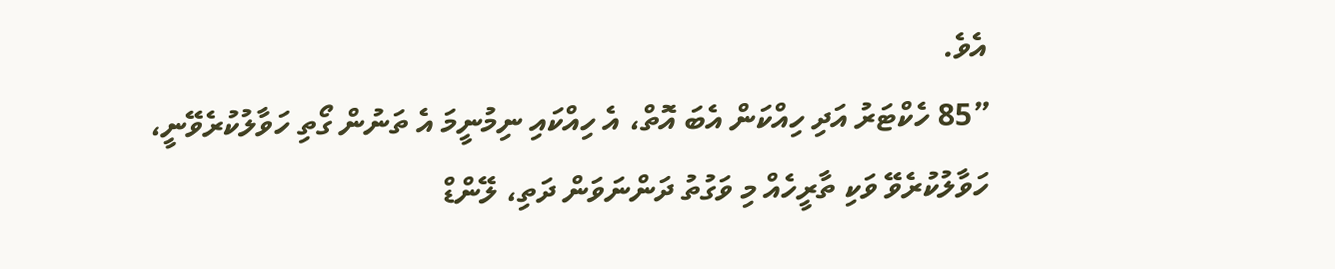އެވެ.
”85 ހެކްޓަރު އަދި ހިއްކަން އެބަ އޮތް، އެ ހިއްކައި ނިމުނީމަ އެ ތަނުން ގޯތި ހަވާލުކުރެވޭނީ، ހަވާލުކުރެވޭ ވަކި ތާރީހެއް މި ވަގުތު ދަންނަވަން ދަތި، ލޭންޑް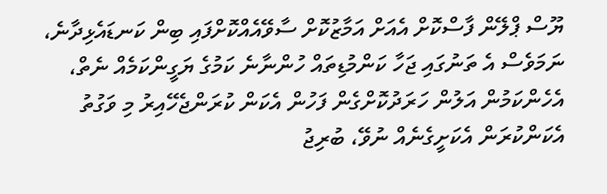ޔޫސް ޕްލޭން ފާސްކޮށް އެއަށް އަމާޒުކޮށް ސާވޭއެއްކޮށްފައި ބިން ކަނޑައެޅިދާނެ، ނަމަވެސް އެ ތަނުގައި ޖަހާ ކަންމުޑިތައް ހުންނާނެ ކަމުގެ ޔަގީންކަމެއް ނެތް، އެހެންކަމުން އަލުން ހަރަދުކޮށްގެން ފަހުން އެކަން ކުރަންޖެހޭއިރު މި ވަގުތު އެކަންކުރަން އެކަށީގެނެއް ނުވޭ، ބުރިޖު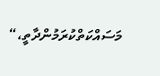މަސައްކަތްކުރަމުންދާތީ،“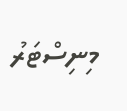މިނިސްޓަރު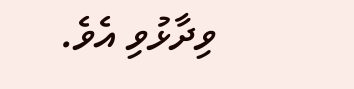ވިދާޅުވި އެވެ.